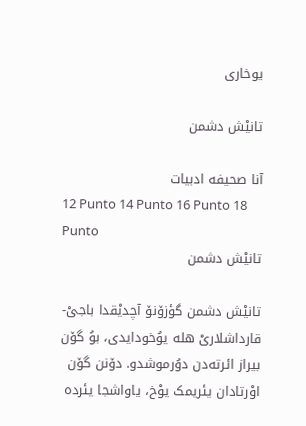یوخاری

تانیْش دشمن

آنا صحیفه ادبیات
12 Punto 14 Punto 16 Punto 18 Punto
تانیْش دشمن

تانیْش دشمن گؤزۆنۆ آچدیْقدا باجیْ-قارداشلاریْ هله یوُخودایدی، بوُ گۆن بیراز ائرته‌دن دوُرموشدو. دۆنن گۆن اوْرتادان یئریمک یوْخ، یاواشجا یئرده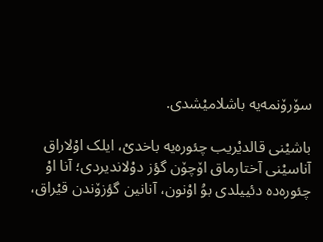سۆرۆنمه‌یه باشلامیْشدی.

باشیْنی قالدیْریب چئوره‌یه باخدیْ، ایلک اوْلاراق آناسیْنی آختارماق اۆچۆن گؤز دوْلاندیردی؛ آنا اوْ چئوره‌ده دئییلدی بوُ اوْنون، آنانین گؤزۆندن قیْراق،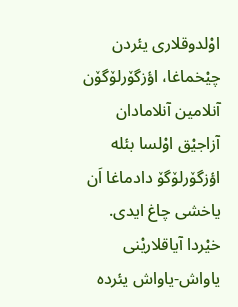اوْلدوقلاری یئردن چیْخماغا، اؤزگۆرلۆگۆن آنلامین آنلامادان آزاجیْق اوْلسا بئله اؤزگۆرلۆگۆ دادماغا اَن یاخشی چاغ ایدی. خیْردا آیاقلاریْنی یاواش-یاواش یئرده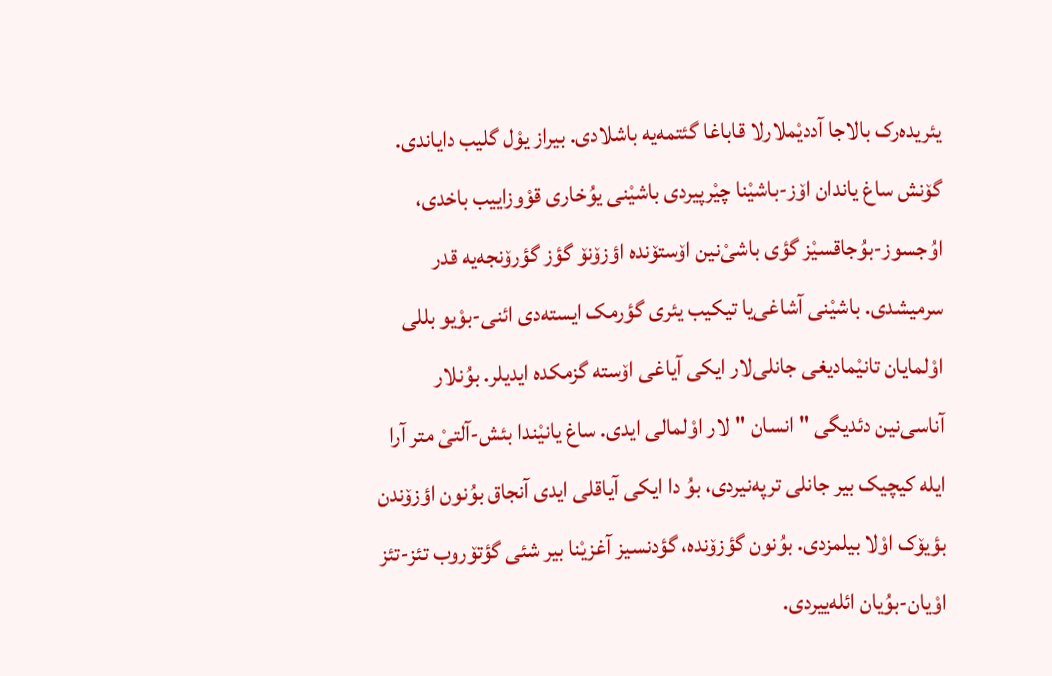یئریده‌رک بالاجا آددیْملارلا قاباغا گئتمه‌یه باشلادی. بیراز یوْل گلیب دایاندی. گۆنش ساغ یاندان اۆز-باشیْنا چیْرپیردی باشیْنی یوُخاری قوْوزاییب باخدی، اوُجسوز-بوُجاقسیْز گؤی باشیْ‌نین اۆستۆنده اؤزۆنۆ گؤز گؤرۆنجه‌یه قدر سرمیشدی. باشیْنی آشاغی‌یا تیکیب یئری گؤرمک ایسته‌دی ائنی-بوْیو بللی اوْلمایان تانیْمادیغی جانلی‌لار ایکی آیاغی اۆسته گزمکده ایدیلر. بوُنلار آناسی‌نین دئدیگی " انسان "لار اوْلمالی ایدی. ساغ یانیْندا بئش-آلتیْ متر آرا ایله کیچیک بیر جانلی ترپه‌نیردی، بوُ دا ایکی آیاقلی ایدی آنجاق بوُنون اؤزۆندن بؤیۆک اوْلا بیلمزدی. بوُنون گؤزۆنده، گؤدنسیز آغزیْنا بیر شئی گؤتۆروب تئز-تئز اوْیان-بوُیان ائله‌ییردی.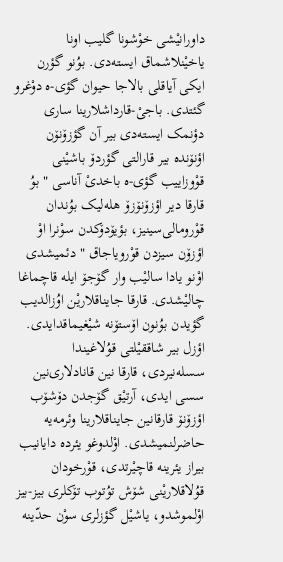داورانیْشی خوْشونا گلیب اونا یاخیْنلاشماق ایسته‌دی. بوُنو گؤرن ایکی آیاقلی بالاجا حیوان گؤی-ه دوْغرو گئتدی. باجیْ-قارداشلارینا ساری دؤنمک ایسته‌دی بیر آن گؤزۆنۆن اؤنۆنده بیر قارالتی گؤردۆ باشیْنی قوْوزاییب گؤی-ه باخدیْ آناسی " بوُ قارقا دیر اؤزۆنۆزۆ هله‌لیک بوُندان قوْرومالی‌سینیز، بؤیۆدۆکدن سوْنرا اوْ اؤزۆن سیزدن قوْرویاجاق " دئمیشدی اوْنو یادا سالیْب وار گۆجۆ ایله قاچماغا چالیْشدی. قارقا جایناقلاریْن اوُزالدیب گؤیدن بوُنون اۆستۆنه شیْغیماقدایدی. اؤزل بیر شاققیْلتی قوُلاغیندا سسله‌نیردی، قارقا نین قانادلاری‌نین سسی ایدی، آرتیْق گۆجدن دۆشۆب اؤزۆنۆ قارقانین جایناقلارینا وئرمه‌یه حاضرلنمیشدی. اوْلدوغو یئرده دایانیب بیراز یئرینه قاچیْرتدی، قوْرخودان قوُلاقلاریْنی شۆش توُتوب تۆکلری بیز-بیز اوْلموشدو، یاشیْل گؤزلری سوْن حدّینه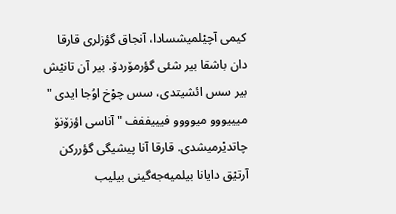کیمی آچیْلمیشسادا، آنجاق گؤزلری قارقا دان باشقا بیر شئی گؤرمۆردۆ. بیر آن تانیْش بیر سس ائشیتدی، سس چوْخ اوُجا ایدی " میییووو میوووو فیییففف " آناسی اؤزۆنۆ چاتدیْرمیشدی. قارقا آنا پیشیگی گؤررکن آرتیْق دایانا بیلمیه‌جه‌گینی بیلیب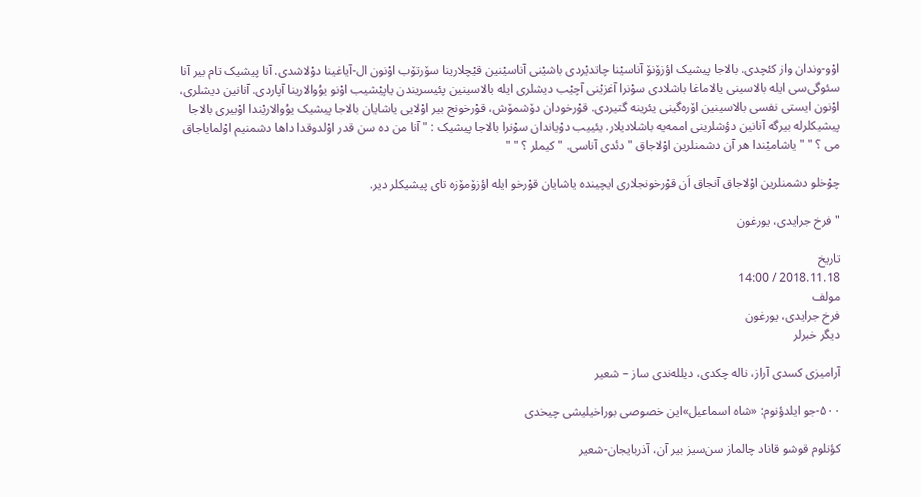اوْو-وندان واز کئچدی. بالاجا پیشیک اؤزۆنۆ آناسیْنا چاتدیْردی باشیْنی آناسیْنین قیْچلارینا سۆرتۆب اوْنون ال-آیاغینا دوْلاشدی. آنا پیشیک تام بیر آنا سئوگی‌سی ایله بالاسینی یالاماغا باشلادی سوْنرا آغزیْنی آچیْب دیشلری ایله بالاسینین پئیسریندن یاپیْشیب اوْنو یوُوالارینا آپاردی. آنانین دیشلری، اوْنون ایستی نفسی بالاسینین اۆره‌گینی یئرینه گتیردی. قوْرخودان دۆشمۆش، قوْرخونج بیر اوْلایی یاشایان بالاجا پیشیک یوُوالاریْندا اوْبیری بالاجا پیشیکلرله بیرگه آنانین دؤشلرینی اممه‌یه باشلادیلار. یئییب دوْیاندان سوْنرا بالاجا پیشیک : " آنا من ده سن قدر اوْلدوقدا داها دشمنیم اوْلمایاجاق می ؟ " " یاشامیْندا هر آن دشمنلرین اوْلاجاق "دئدی آناسی. " کیملر ؟ " "

چوْخلو دشمنلرین اوْلاجاق آنجاق اَن قوْرخونجلاری ایچینده یاشایان قوْرخو ایله اؤزۆمۆزه تای پیشیکلر دیر.

" فرخ جرایدی، یورغون

تاریخ
2018.11.18 / 14:00
مولف
فرخ جرایدی، یورغون
دیگر خبرلر

آرامیزی کسدی آراز، ناله چکدی، دیلله‌ندی ساز – شعیر

۵۰۰-جو ایلدؤنوم: «شاه اسماعیل»این خصوصی بوراخیلیشی چیخدی

کؤنلوم قوشو قاناد چالماز سن‌سیز بیر آن، آذربایجان-شعیر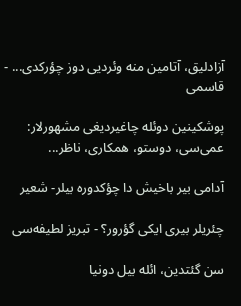آزادلیق، آتامین منه وئردیی دوز چؤرکدی... - قاسمی

پوشکینین دوئله چاغیردیغی مشهورلار: عمی‌سی، دوستو، همکاری، ناظر...

آدامی بیر باخیش دا چؤکدوره بیلر- شعیر

چئریلر بیری ایکی گؤرور؟ - تبریز لطیفه‌سی

سن گئتدین، ائله بیل دونیا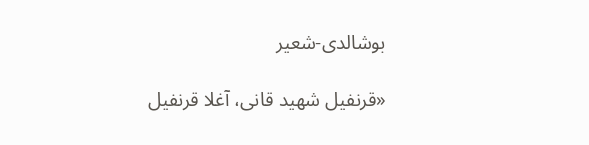بوشالدی-شعیر

«قرنفیل شهید قانی، آغلا قرنفیل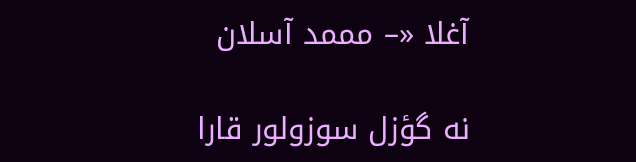آغلا «– مممد آسلان

نه گؤزل سوزولور قارا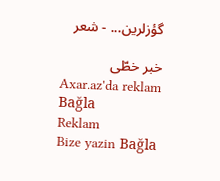گؤزلرین... - شعر

خبر خطّی
Axar.az'da reklam Bağla
Reklam
Bize yazin Bağla